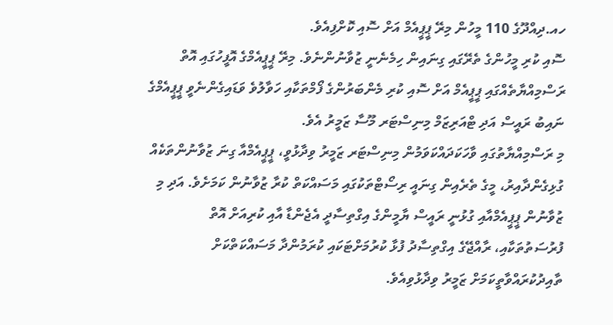ހއ.ދިއްދޫގެ 110 މީހުން މިރޭ ޕީޕީއެމް އަށް ސޮއި ކޮށްފިއެވެ.
ސޮއި ކުރި މީހުންގެ ތެރޭގައި ގިނައިން ހިމެނެނީ ޒުވާނުންނެވެ. މިރޭ ޕީޕީއެމްގެ އޮފީހުގައި އޮތް ރަސްމިއްޔާތެއްގައި ޕީޕީއެމް އަށް ސޮއި ކުރި މެންބަރުންގެ ފޯމްތަކާއި ހަވާލުވެ ވަޑައިގެންނެވީ ޕީޕީއެމްގެ ނައިބު ރައީސް އަދި ޓްއަރިޒަމް މިނިސްޓަރ މޫސާ ޒަމީރު އެވެ.
މި ރަސްމިއްޔާތުގައި ވާހަކަދައްކަވަމުން މިނިސްޓަރ ޒަމީރު ވިދާޅުވީ، ޕީޕީއެމްއާ ގިނަ ޒުވާނުންތަކެއް ގުޅިގެންދާއިރު، މީގެ ތެރެއިން ގިނައީ ރިސޯޓްތަކުގައި މަސައްކަތް ކުރާ ޒުވާނުން ކަމަށެވެ. އަދި މި ޒުވާނުން ޕީޕީއެމްއާއި ގުޅުނީ ރައީސް ޔާމީންގެ އިގްތިސާދީ އެޖެންޑާ އާއި ކުރިއަށް އޮތް ފުރުސަތުތަކާއި، ރާއްޖޭގެ އިގްތިސާދު ފުޅާ ކުރުމަށްޓަކައި ކުރަމުންދާ މަސައްކަތްކަށް ތާއިދުކުރައްވާތީކަމަށް ޒަމީރު ވިދާޅުވިއެވެ.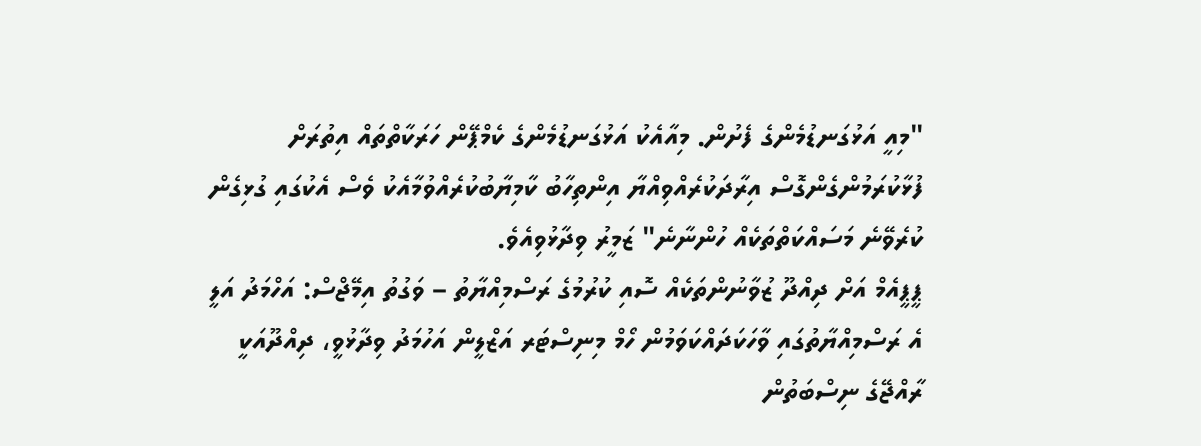"މިއީ އަޅުގަނޑުމެންގެ ފެށުން. މިއާއެކު އަޅުގަނޑުމެންގެ ކެމްޕޭން ހަރަކާތްތައް އިތުރަށް ފުޅާކުރަމުންގެންގޮސް އިރާދަކުރެއްވިއްޔާ އިންތިހާބު ކާމިޔާބުކުރެއްވުމާއެކު ވެސް އެކުގައި ގުޅިގެން ކުރެވޭނެ މަސައްކަތްތަކެއް ހުންނާނެ" ޒަމީރު ވިދާޅުވިއެވެ.
ޕީޕީއެމް އަށް ދިއްދޫ ޒުވާނުންތަކެއް ސޮއި ކުރުމުގެ ރަސްމިއްޔާތު – ވަގުތު އިމޭޖްސް: އަހްމަދު އަލީ
އެ ރަސްމިއްޔާތުގައި ވާހަކަދައްކަވަމުން ހޯމް މިނިސްޓަރ އަޒްލީން އަހުމަދު ވިދާޅުވީ، ދިއްދޫއަކީ ރާއްޖޭގެ ނިސްބަތުން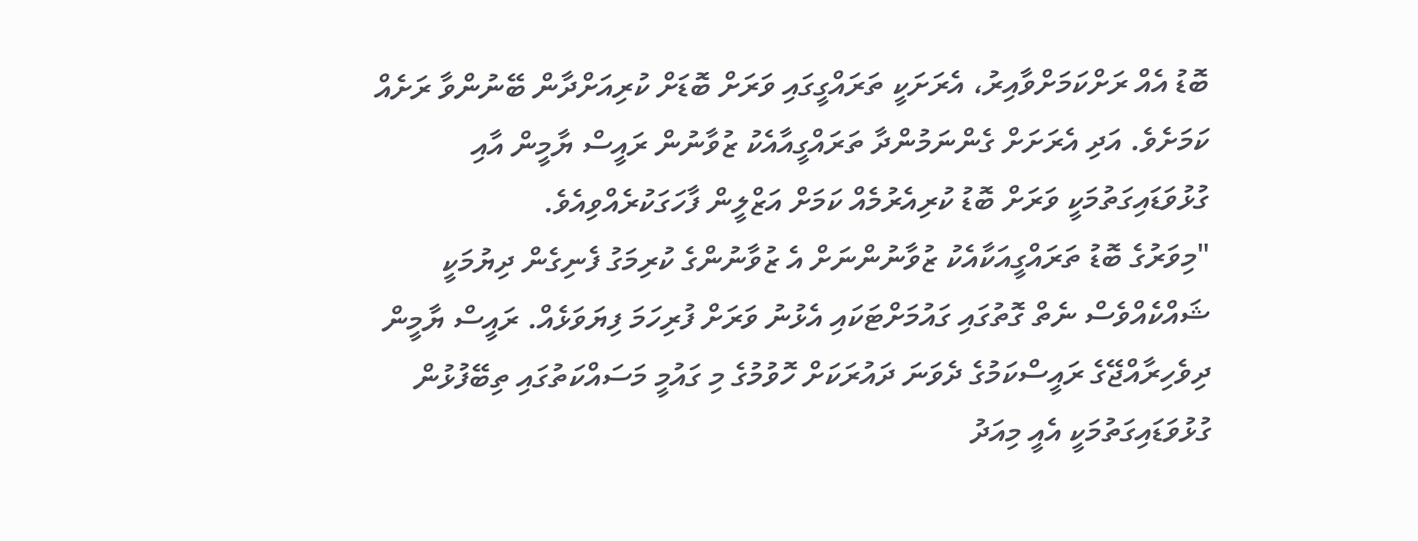ބޮޑު އެއް ރަށްކަމަށްވާއިރު، އެރަށަކީ ތަރައްގީގައި ވަރަށް ބޮޑަށް ކުރިއަށްދާން ބޭނުންވާ ރަށެއް ކަމަށެވެ. އަދި އެރަށަށް ގެންނަމުންދާ ތަރައްގީއާއެކު ޒުވާނުން ރައީސް ޔާމީން އާއި ގުޅުވަޑައިގަތުމަކީ ވަރަށް ބޮޑު ކުރިއެރުމެއް ކަމަށް އަޒްލީން ފާހަގަކުރެއްވިއެވެ.
"މިވަރުގެ ބޮޑު ތަރައްގީއަކާއެކު ޒުވާނުންނަށް އެ ޒުވާނުންގެ ކުރިމަގު ފެނިގެން ދިޔުމަކީ ޝައްކެއްވެސް ނެތް ގޮތުގައި ގައުމަށްޓަކައި އެޅުނު ވަރަށް ފުރިހަމަ ފިޔަވަޅެއް. ރައީސް ޔާމީން ދިވެހިރާއްޖޭގެ ރައީސްކަމުގެ ދެވަނަ ދައުރަކަށް ހޮވުމުގެ މި ގައުމީ މަސައްކަތުގައި ތިބޭފުޅުން ގުޅުވަޑައިގަތުމަކީ އެއީ މިއަދު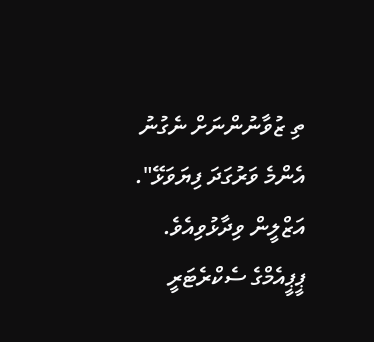ތި ޒުވާނުންނަށް ނެގުނު އެންމެ ވަރުގަދަ ފިޔަވަޅޭ". އަޒްލީން ވިދާޅުވިއެވެ.
ޕީޕީއެމްގެ ސެކްރެޓަރީ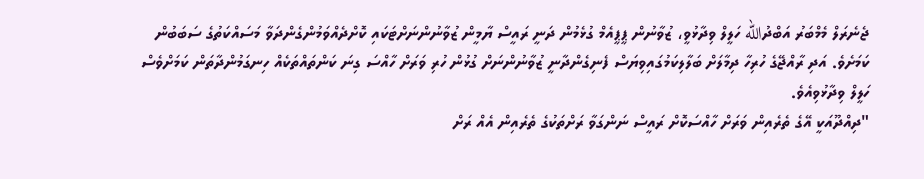ޖެނެރަލް މެމްބަރު އަބްދުالله ހަލީލް ވިދާޅުވީ، ޒުވާނުން ޕީޕީއެމް ގުޅެމުން ދަނީ ރައީސް ޔާމީން ޒުވާނުންނަށްޓަކައި ކޮށްދެއްވަމުންގެންދަވާ މަސައްކަތުގެ ސަބަބުން ކަމަށެވެ. އަދި ރާއްޖޭގެ ހުރިހާ ދިމާލަށް ބަލާލިކަމުގައިވިޔަސް ފެނިގެންދާނީ ޒުވާނުންނަށް ގުޅުން ހުރި ވަރަށް ހާއްސަ ގިނަ ކަންތައްތަކެއް ހިނގަމުންދާތަން ކަމަށްވެސް ހަލީލް ވިދާޅުވިއެވެ.
"ދިއްދޫއަކީ އޭގެ ތެރެއިން ވަރަށް ހާއްސަކޮށް ރައީސް ނަންގަވާ ރަށްތަކުގެ ތެރެއިން އެއް ރަށް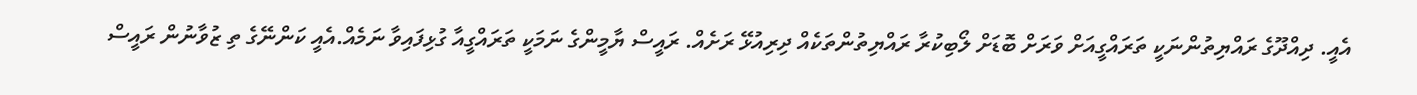އެއީ. ދިއްދޫގެ ރައްޔިތުންނަކީ ތަރައްގީއަށް ވަރަށް ބޮޑަށް ލޯބިކުރާ ރައްޔިތުންތަކެއް ދިރިއުޅޭ ރަށެއް. ރައީސް ޔާމީންގެ ނަމަކީ ތަރައްގީއާ ގުޅިފައިވާ ނަމެއް.އެއީ ކަންނޭގެ ތި ޒުވާނުން ރައީސް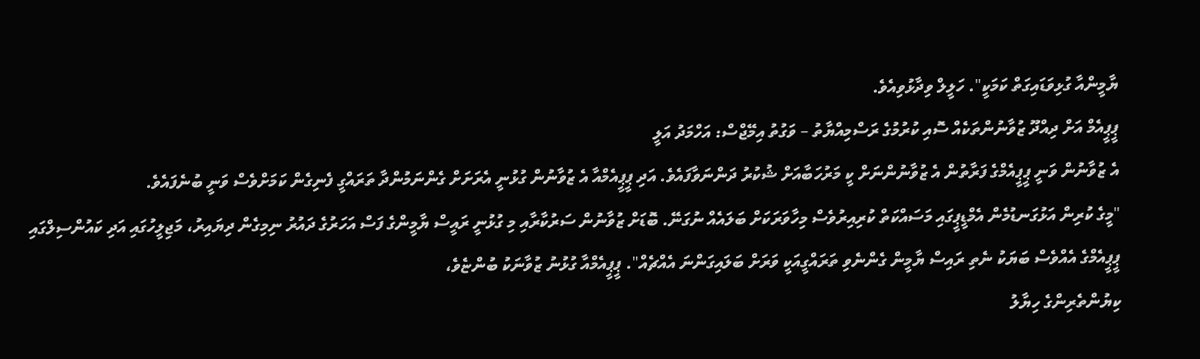ޔާމީންއާ ގުޅިވަޑައިގަތް ކަމަކީ". ހަލީލް ވިދާޅުވިއެވެ.
ޕީޕީއެމް އަށް ދިއްދޫ ޒުވާނުންތަކެއް ސޮއި ކުރުމުގެ ރަސްމިއްޔާތު – ވަގުތު އިމޭޖްސް: އަހްމަދު އަލީ
އެ ޒުވާނުން ވަނީ ޕީޕީއެމްގެ ފަރާތުން އެ ޒުވާނުންނަށް ކީ މަރުހަބާއަށް ޝުކުރު ދަންނަވާފައެވެ. އަދި ޕީޕީއެމްއާ އެ ޒުވާނުން ގުޅުނީ އެރަށަށް ގެންނަމުންދާ ތަރައްގީ ފެނިގެން ކަމަށްވެސް ވަނީ ބުނެފައެވެ.
"މީގެ ކުރިން އަޅުގަނޑުމެން އެމްޑީޕީގައި މަސައްކަތް ކުރިއިރުވެސް މިހާވަރަކަށް ބަލައެއް ނުގަނޭ. ބޮޑަށް ޒުވާނުން ސަރުކާރާއި މި ގުޅުނީ ރައީސް ޔާމީންގެ ފަސް އަހަރުގެ ދައުރު ނިމިގެން ދިޔައިރު، މަޖިލީހުގައި އަދި ކައުންސިލްގައި ޕީޕީއެމްގެ އެއްވެސް ބަޔަކު ނެތި ރައިސް ޔާމީން ގެންނެވި ތަރައްގީއަކީ ވަރަށް ބަލައިގަންނަ އެއްޗެއް". ޕީޕީއެމްއާ ގުޅުނު ޒުވާނަކު ބުންޏެވެ،
ކިޔުންތެރިންގެ ހިޔާލު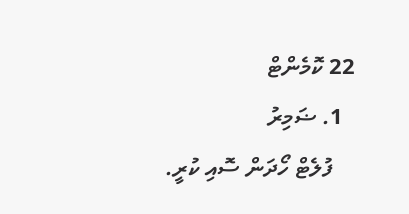22 ކޮމެންޓް
  1. ޟަމިރު
    ފުލެޓް ހޯދަން ސޮއި ކުރީ.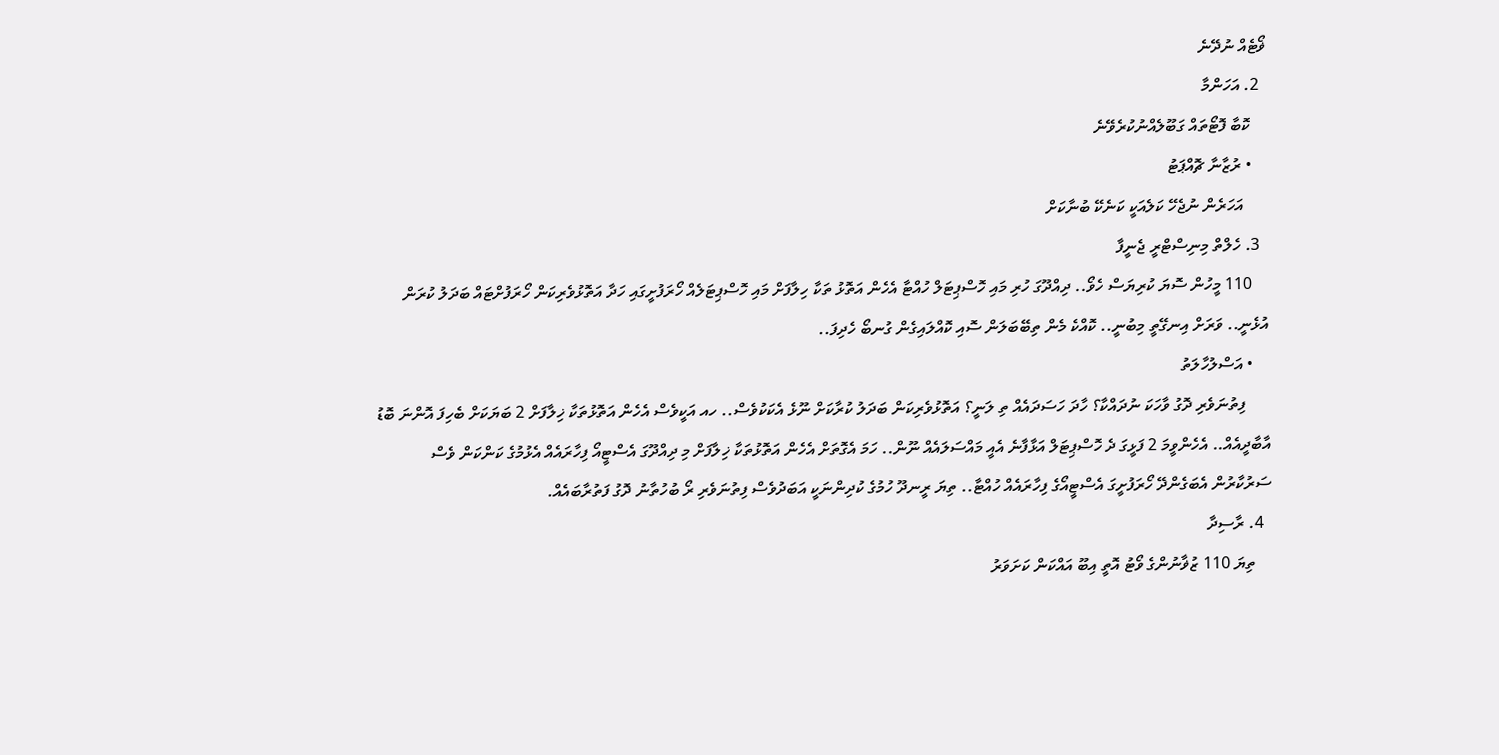ޥޯޓެއް ނުދޭނެ
  2. އަހަންމާ
    ކޮބާ ފޮޓޯތައް ގަބޫލެއްނުކުރެވޭނެ
    • ރުޒާނާ ޗޮއްޕަޓު
      އަހަރެން ނުޖެހޭ ކަލެއަކީ ކަނެކޭ ބުނާކަށް
  3. ހެލްތް މިނިސްޓްރީ ޖެނީފާ
    110 މީހުން ސޮޔަ ކުރިޔަސް ހެވޯ.. ދިއްދޫގަ ހުރި މައި ހޮސްޕިޓަލް ހުއްޓާ އެހެން އަތޮޅު ތަކާ ހިލާފަށް މައި ހޮސްޕިޓަލެއް ހޯރަފުށީގައި ހަދާ އަތޮޅުވެރިކަން ހޯރަފުށްޓައް ބަދަލު ކުރަން އުޅެނީ.. ވަރަށް އިނގޭތީ މިބުނީ.. ކޮއްކެ މެން ތިބޭބަލަން ސޮއި ކޮއްލައިގެން ގުނބޯ ހެދިފަ..
    • އަސްލުހާލަތު
      ފިތުނަވެރި ދޮގު ވާހަކަ ނުދައްކާ؟ ހާދަ ހަސަދައެއް ތި ލަނީ؟ އަތޮޅުވެރިކަން ބަދަލު ކުރާކަށް ނޫޅެ އެކަކުވެސް.. ހއ އަކީވެސް އެހެން އަތޮޅުތަކާ ޚިލާފަށް 2 ބަޔަކަށް ބެހިފަ އޮންނަ ބޮޑު އާބާދީއެއް.. އެހެންވީމަ 2 ފަޅީގަ ދެ ހޮސްޕިޓަލް އަޅާފާނެ އެއީ މައްސަލައެއް ނޫން.. ހަމަ އެގޮތަށް އެހެން އަތޮޅުތަކާ ޚިލާފަށް މި ދިއްދޫގަ އެސްޓީއޯ ފިހާރައެއް އެޅުމުގެ ކަންކަން ވެސް ސަރުކާރުން އެބަގެންދޭ ހޯރަފުށީގަ އެސްޓީއޯގެ ފިހާރައެއް ހުއްޓާ.. ތިޔަ ރީނދޫ ހުމުގެ ކުދިންނަކީ އަބަދުވެސް ފިތުނަވެރި ރޯ ބުހުތާނު ދޮގު ފަތުރާބައެއް.
  4. ރާސިދާ
    ތިޔަ 110 ޒުޥާނުންގެ ވޯޓު އޮތީ އިބޫ އައްކަން ކަށަވަރު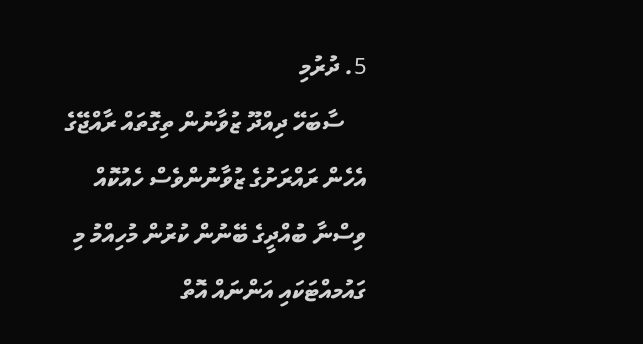5. ދުރުމި
    ސާބަހޭ ދިއްދޫ ޒުވާނުން ތިގޮތައް ރާއްޖޭގެ އެހެން ރައްރަށުގެ ޒުވާނުންވެސް ހެއުކޮއް ވިސްނާ ބުއްދީގެ ބޭނުން ކުރުން މުހިއްމު މި ގައުމއްޓަކައި އަންނައް އޮތް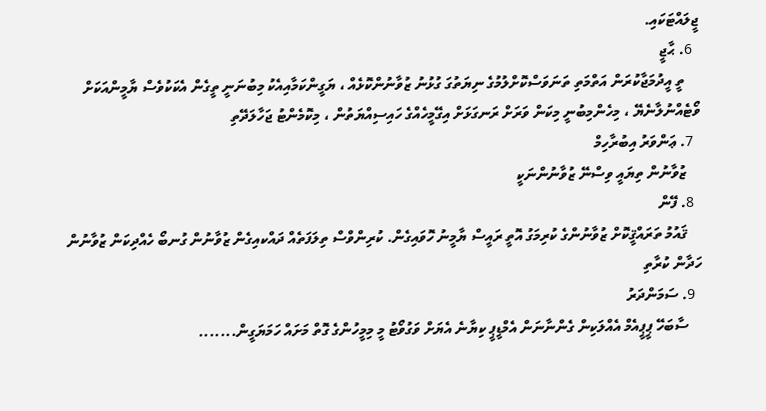ޖީލައްޓަކައި.
  6. ޙާޖީ
    ތީ އީދުމަޖާކުރަން އަތްމަތި ތަނަވަސްކޮށްލުމުގެ ނިޔަތުގަ ގުޅުނު ޒުވާނުންކޮޅެއް ، ޔަގީންކަމާއިއެކު މިބުނަނީ ތީގެން އެކަކުވެސް ޔާމީންއަކަށް ވޯޓެއްނުލާނެޔޭ ، މިހެންމިބުނީ މިކަން ވަރަށް ރަނގަޅަށް އިގޭމީހެއްގެ ހައިސިއްޔަތުން ، މިކޮމެންޓު ޖަހާލަދޭތި
  7. ޢަންވަރު އިބުރާހިމް
    ޒުވާނުން ތިޔައީ ވިސްނޭ ޒުވާނުންނަކީ
  8. ފޭން
    ޤައުމު ތަރައްޤީކޮށް ޒުވާނުންގެ ކުރިމަގު އޮތީ ރައީސް ޔާމީނު ހޮވައިގެން. ކުރިންވްސް ތިލަފަތެއް ދައްކއިގެން ޒުވާނުން ގުނބޯ ހެއްދިކަން ޒުވާނުން ހަދާން ކުރާތި
  9. ސަމަންދަރު
    ސާބަހޭ ޕީޕީއެމް އެއްލަކިން ގެންނާނަން އެމްޑީޕީ ކިޔާނެ އެޔަށް ވަގުވޯޓު މީ މިމީހުންގެ ގޮތް މަށައް ހަމަޔަގީން.......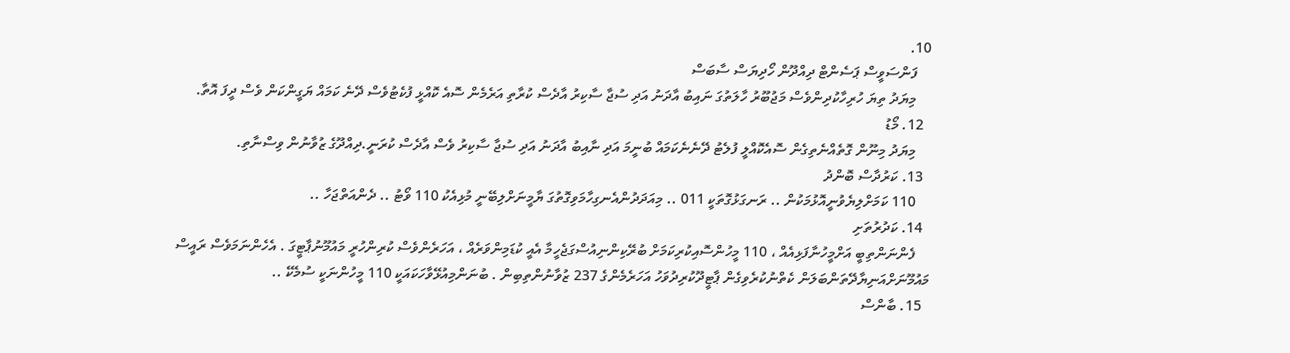10.
    ފަންސަވީސް ޕަސެންޓް ދިއްދޫން ހޯދިޔަސް ސާބަސް
    މިޔަދު ތިޔަ ހުރިހާކުދިންވެސް މަޖުބޫރު ހާލަތުގަ ނައިބު އާދަނު އަދި ސުޖާ ސާކިރު އާދެސް ކުރާތި އަރެމެން ސޮއެ ކޮއްޅީ ފުކެޓުވެސް ދޭނެ ކަމައް ޔަގީންކަން ވެސް ދީފަ އޮތާ.
  12. މޯޑު
    މިޔަދު މިނޫން ގޮތެއްނެތިގެން ސޮއެކޮއްލީ ފުލެޓު ދޭނެނެކަމައް ބުނީމަ އަދި ނާއިބު އާދަނު އަދި ސުޖާ ސާކިރު ވެސް އާދެސް ކުރަނީ.ދިއްދޫގެ ޒުވާނުން ވިސްނާތި.
  13. ކަރުދާސް ބޮންދު
    110 ކަމަށްލިޔެވުނީއޮޅުމަކުން .. ރަނގަޅުގޮތަކީ 011 .. މިއަދަދުންއެނގިހާމަވިގޮތުގަ ޔާމީނަށްލިބޭނީ މުޅިއެކު 110 ވޯޓު .. ދެންއަތްޖަހާ ..
  14. ކަދުރުތަށި
    ފެންނަންތިބީ އަށްމީހުނާފަޅިއެއް ، 110 މީހުންސޮއިކުރިކަމަށް ބުރޭކިންނިއުސްގަޖެހީމާ އެއީ ކުޑަމިންވަރެއް ، އަހަރެންވެސް ކުރިންހުރީ މައުމޫނުޕާޓީގަ . އެހެންނަމަވެސް ރައީސް މައުމޫނަށްއަނިޔާދޭތަންބަލަން ކެތްނުކުރެވިގެން ޕާޓީދޫކުރިދުވަހު އަހަރެމެންގެ 237 ޒުވާނުންތިބިން . ބުނަންމިއުޅޭވާހަކައަކީ 110 މީހުންނަކީ ސުމެކޭ ..
  15. ބާންސް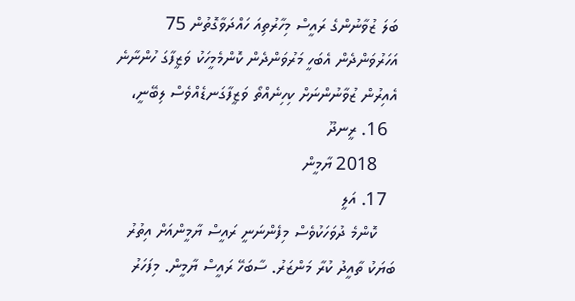ބަލަ ޒުވާނުންގެ ރައީސް މިހާރުތިއަ ހައްދަވާގޮތުން 75 އަހަރުވަންދެން އެބަހީ މަރުވަންދެން ކޮންމެމީހަކު ވަޒީފާގަ ހުންނާނެ އެއިރުން ޒުވާނުންނަށް ކިހިނެއްތޯ ވަޒީފާގަނޑެއްވެސް ލިބޭނީ،
  16. ރީނދޫ
    2018 ޔާމީން
  17. އަލީ
    ކޮންމެ ދުވަހަކުވެސް މިފެންނަނީ ރައީސް ޔާމީންއަށް އިތުރު ބަޔަކު ތާއީދު ކުރާ މަންޒަރު. ސާބަހޭ ރައީސް ޔާމީން. މިފަހަރު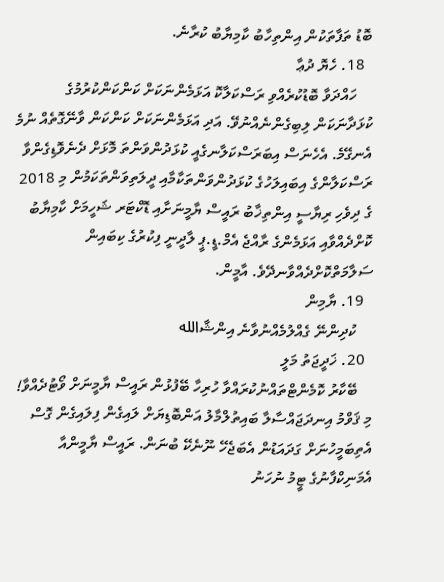ބޮޑު ތަފާތަކުން އިންތިހާބު ކާމިޔާބު ކުރާނެ.
  18. ހެޔޮ ދުޢާ
    ހައްދަވާ ބޮޑުކުރެއްވި ރަސްކަލާކޮ އަޅަމެންނަކަށް ކަންކަންކުރުމުގެ ކުޅަދާނަކަން ލިބިގެންނެއްނުވޭ. އަދި އަޅަމެންނަކަށް ކަންކަން ވާނޭގޮތެއް ނުމެ އެނގޭމެ. އެހެނަސް އިބަރަސްކަލާނގެއީ ކުޅަދުންވަންތަ މޮޅަށް ދެނެވޮޑިގެންވާ ރަސްކަލާންގެ އިބައިލަހުގެ ކުޅަދުންވަންތަކާމާއި ދީލަތިވަންތަކަމުން މި 2018 ގެ ދިވެހި ރިޔާސީ އިންތިޚާބު ރައީސް ޔާމީނަށާއި ޑޮކްޓަރ ޝަހީމަށް ކާމިޔާބު ކޮށްދެއްވާއި އަޅަމެންގެ ރާއްޖެ އެމް.ޑީ.ޕީ ލާދީނީ ފިކުރުގެ ކިބައިން ސަލާމަތްކޮށްދެއްވާނދޭވެ. އާމީން.
  19. ޔާމިން
    ކުދިންނޭ ގެއްލުމެއްނުވާނެ އިންޝާالله
  20. ޚަދީޖަތު މަލީ
    ބޭކާރު ކޮމެންޓްތައްނުކުރައްވާ ހުރިހާ ބޭފުޅުން ރައީސް ޔާމީނަށް ވޯޓުދެއްވާ! މި ޤަވްމު އިނދަޖައްސާލާ ބައިތުލްމާލު އަންބޮޑިޔަށް ލައިގެން ފިލައިގެން ގޮސް އެތިބަމީހުނަށް ގަދައަޑުން އެބަޖެހޭ ނޫނެކޭ ބުނަން. ރައީސް ޔާމީންއާ އެމަނިކްފާނުގެ ޓީމު ނުހަނު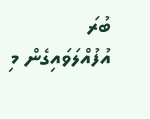ބުރަ އުފުއްލަވައިގެން މި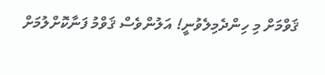ޤަވްމަށް މި ހިންދެމިލެވުނީ! އަލުންވެސް ޤަވްމު ފަނާކޮށްލުމަށް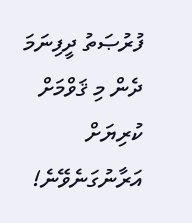ފުރުޞަތު ދީފިނަމަ ދެން މި ޤަވްމަށް ކުރިޔަށް އަރާނުގަނެވޭނެ!